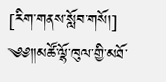[རིག་གནས་སློབ་གསོ།]
༄༅༎མཚོ་ལྷོ་ཁུལ་གྱི་མཐོ་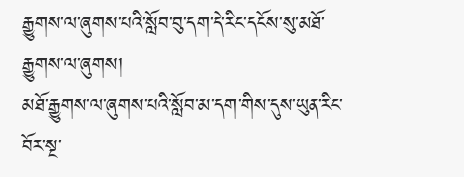རྒྱུགས་ལ་ཞུགས་པའི་སློབ་བུ་དག་དེ་རིང་དངོས་སུ་མཐོ་རྒྱུགས་ལ་ཞུགས།
མཐོ་རྒྱུགས་ལ་ཞུགས་པའི་སློབ་མ་དག་གིས་དུས་ཡུན་རིང་བོར་སྔ་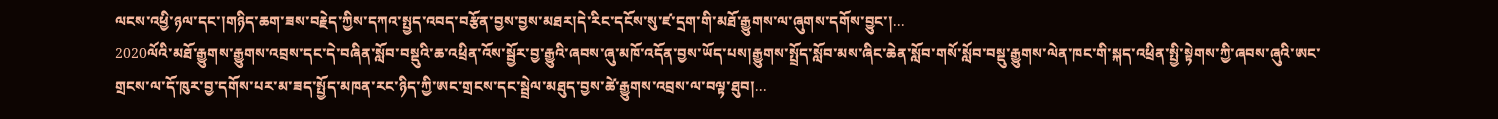ལངས་འཕྱི་ཉལ་དང་།གཉིད་ཆག་ཟས་བརྗེད་ཀྱིས་དཀའ་སྤྱད་འབད་བརྩོན་བྱས་བྱས་མཐར།དེ་རིང་དངོས་སུ་ཛ་དྲག་གི་མཐོ་རྒྱུགས་ལ་ཞུགས་དགོས་བྱུང་།...
2020ལོའི་མཐོ་རྒྱུགས་རྒྱུགས་འབྲས་དང་དེ་བཞིན་སློབ་བསྡུའི་ཆ་འཕྲིན་འོས་སྦྱོར་བྱ་རྒྱུའི་ཞབས་ཞུ་མཁོ་འདོན་བྱས་ཡོད་པས།རྒྱུགས་སྤྲོད་སློབ་མས་ཞིང་ཆེན་སློབ་གསོ་སློབ་བསྡུ་རྒྱུགས་ལེན་ཁང་གི་སྐད་འཕྲིན་སྤྱི་སྟེགས་ཀྱི་ཞབས་ཞུའི་ཨང་གྲངས་ལ་དོ་ཁུར་བྱ་དགོས་པར་མ་ཟད་སྤྱོད་མཁན་རང་ཉིད་ཀྱི་ཨང་གྲངས་དང་སྦྲེལ་མཐུད་བྱས་ཚེ་རྒྱུགས་འབྲས་ལ་བལྟ་ཐུབ།...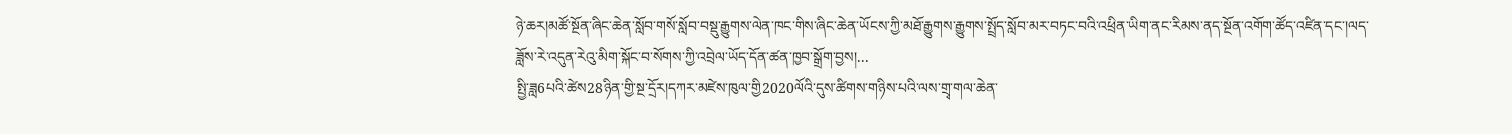ཉེ་ཆར།མཚོ་སྔོན་ཞིང་ཆེན་སློབ་གསོ་སློབ་བསྡུ་རྒྱུགས་ལེན་ཁང་གིས་ཞིང་ཆེན་ཡོངས་ཀྱི་མཐོ་རྒྱུགས་རྒྱུགས་སྤྲོད་སློབ་མར་བཏང་བའི་འཕྲིན་ཡིག་ནང་རིམས་ནད་སྔོན་འགོག་ཚོད་འཛིན་དང་།ལད་ཟློས་རེ་འདུན་རེའུ་མིག་སྐོང་བ་སོགས་ཀྱི་འབྲེལ་ཡོད་དོན་ཚན་ཁྱབ་སྒྲོག་བྱས།...
སྤྱི་ཟླ6པའི་ཚེས28ཉིན་གྱི་སྔ་དྲོར།དཀར་མཛེས་ཁུལ་གྱི2020ལོའི་དུས་ཚིགས་གཉིས་པའི་ལས་གྲྭ་གལ་ཆེན་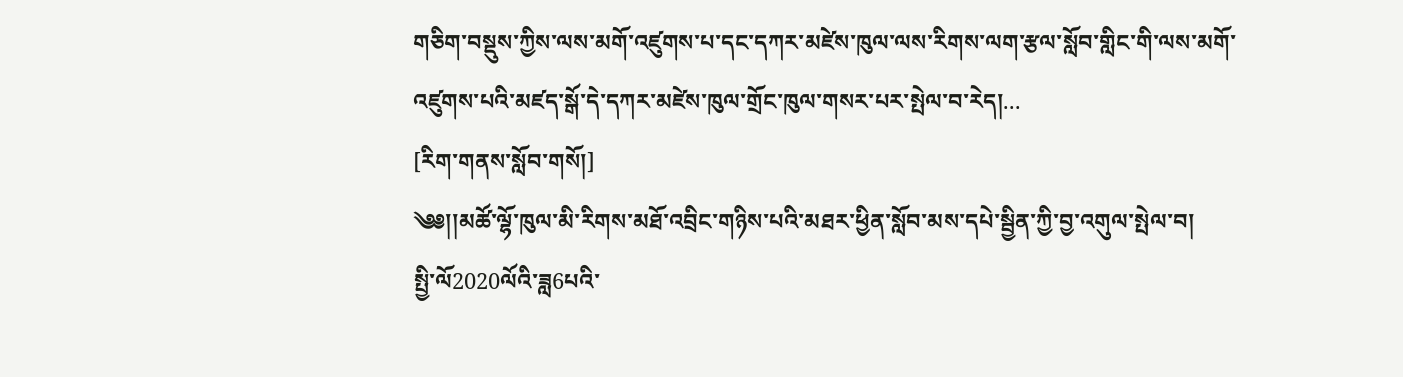གཅིག་བསྡུས་ཀྱིས་ལས་མགོ་འཛུགས་པ་དང་དཀར་མཛེས་ཁུལ་ལས་རིགས་ལག་རྩལ་སློབ་གླིང་གི་ལས་མགོ་འཛུགས་པའི་མཛད་སྒོ་དེ་དཀར་མཛེས་ཁུལ་གྲོང་ཁུལ་གསར་པར་སྤེལ་བ་རེད།...
[རིག་གནས་སློབ་གསོ།]
༄༅།།མཚོ་ལྷོ་ཁུལ་མི་རིགས་མཐོ་འབྲིང་གཉིས་པའི་མཐར་ཕྱིན་སློབ་མས་དཔེ་སྦྱིན་ཀྱི་བྱ་འགུལ་སྤེལ་བ།
སྤྱི་ལོ2020ལོའི་ཟླ6པའི་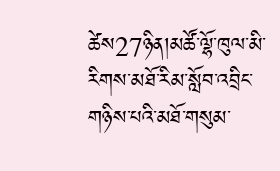ཚེས27ཉིན།མཚོ་ལྷོ་ཁུལ་མི་རིགས་མཐོ་རིམ་སློབ་འབྲིང་གཉིས་པའི་མཐོ་གསུམ་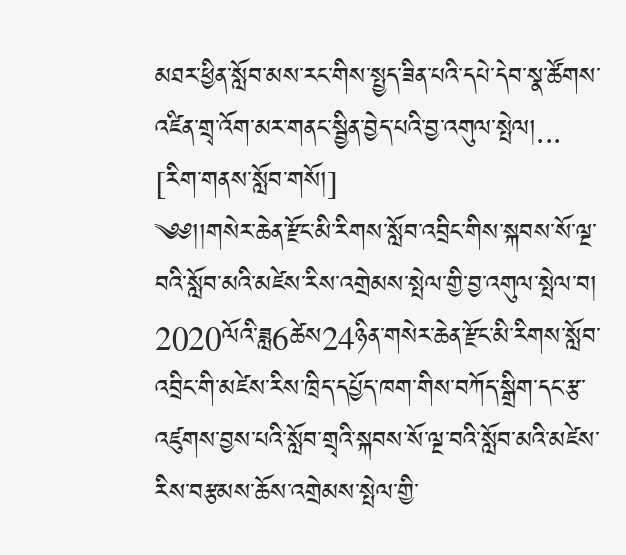མཐར་ཕྱིན་སློབ་མས་རང་གིས་སྤྱད་ཟིན་པའི་དཔེ་དེབ་སྣ་ཚོགས་འཛིན་གྲྭ་འོག་མར་གནང་སྦྱིན་བྱེད་པའི་བྱ་འགུལ་སྤེལ།...
[རིག་གནས་སློབ་གསོ།]
༄༅།།གསེར་ཆེན་རྫོང་མི་རིགས་སློབ་འབྲིང་གིས་སྐབས་སོ་ལྔ་བའི་སློབ་མའི་མཛེས་རིས་འགྲེམས་སྤེལ་གྱི་བྱ་འགུལ་སྤེལ་བ།
2020ལོའི་ཟླ6ཚེས24ཉིན་གསེར་ཆེན་རྫོང་མི་རིགས་སློབ་འབྲིང་གི་མཛེས་རིས་ཁྲིད་དཔྱོད་ཁག་གིས་བཀོད་སྒྲིག་དང་རྩ་འཛུགས་བྱས་པའི་སློབ་གྲྭའི་སྐབས་སོ་ལྔ་བའི་སློབ་མའི་མཛེས་རིས་བརྩམས་ཆོས་འགྲེམས་སྤེལ་གྱི་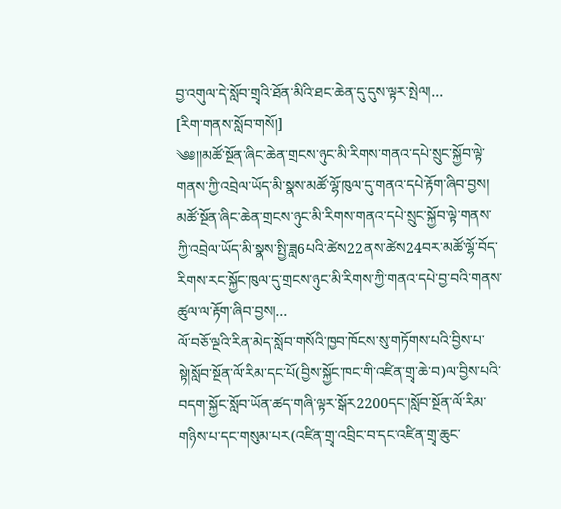བྱ་འགུལ་དེ་སློབ་གྲྭའི་ཐོན་མིའི་ཐང་ཆེན་དུ་དུས་ལྟར་སྤེལ།...
[རིག་གནས་སློབ་གསོ།]
༄༅།།མཚོ་སྔོན་ཞིང་ཆེན་གྲངས་ཉུང་མི་རིགས་གནའ་དཔེ་སྲུང་སྐྱོབ་ལྟེ་གནས་ཀྱི་འབྲེལ་ཡོད་མི་སྣས་མཚོ་ལྷོ་ཁུལ་དུ་གནའ་དཔེ་རྟོག་ཞིབ་བྱས།
མཚོ་སྔོན་ཞིང་ཆེན་གྲངས་ཉུང་མི་རིགས་གནའ་དཔེ་སྲུང་སྐྱོབ་ལྟེ་གནས་ཀྱི་འབྲེལ་ཡོད་མི་སྣས་སྤྱི་ཟླ6པའི་ཚེས22ནས་ཚེས24བར་མཚོ་ལྷོ་བོད་རིགས་རང་སྐྱོང་ཁུལ་དུ་གྲངས་ཉུང་མི་རིགས་ཀྱི་གནའ་དཔེ་བྱ་བའི་གནས་ཚུལ་ལ་རྟོག་ཞིབ་བྱས།...
ལོ་བཅོ་ལྔའི་རིན་མེད་སློབ་གསོའི་ཁྱབ་ཁོངས་སུ་གཏོགས་པའི་བྱིས་པ་སྟེ།སློབ་སྔོན་ལོ་རིམ་དང་པོ(བྱིས་སྐྱོང་ཁང་གི་འཛིན་གྲྭ་ཆེ་བ)ལ་བྱིས་པའི་བདག་སྐྱོང་སློབ་ཡོན་ཚད་གཞི་ལྟར་སྒོར2200དང་།སློབ་སྔོན་ལོ་རིམ་གཉིས་པ་དང་གསུམ་པར(འཛིན་གྲྭ་འབྲིང་བ་དང་འཛིན་གྲྭ་ཆུང་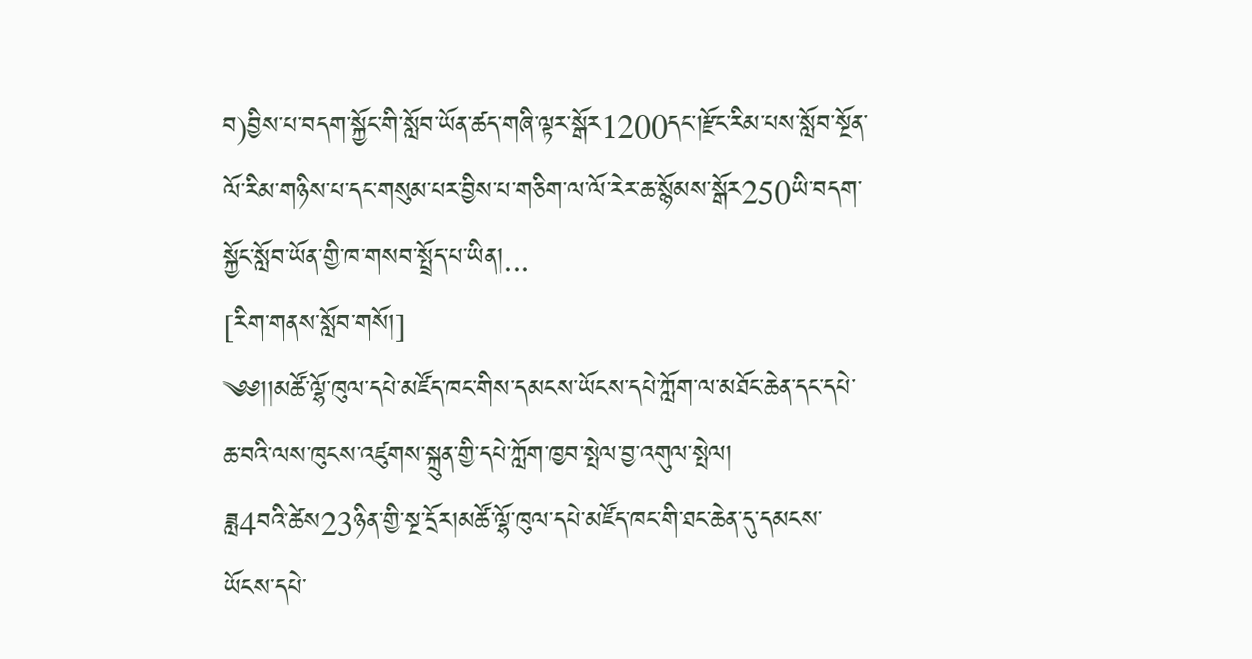བ)བྱིས་པ་བདག་སྐྱོང་གི་སློབ་ཡོན་ཚད་གཞི་ལྟར་སྒོར1200དང་།རྫོང་རིམ་པས་སློབ་སྔོན་ལོ་རིམ་གཉིས་པ་དང་གསུམ་པར་བྱིས་པ་གཅིག་ལ་ལོ་རེར་ཆ་སྙོམས་སྒོར250ཡི་བདག་སྐྱོང་སློབ་ཡོན་གྱི་ཁ་གསབ་སྤྲོད་པ་ཡིན།...
[རིག་གནས་སློབ་གསོ།]
༄༅།།མཚོ་ལྷོ་ཁུལ་དཔེ་མཛོད་ཁང་གིས་དམངས་ཡོངས་དཔེ་ཀློག་ལ་མཐོང་ཆེན་དང་དཔེ་ཆ་བའི་ལས་ཁུངས་འཛུགས་སྐྲུན་གྱི་དཔེ་ཀློག་ཁྱབ་སྤེལ་བྱ་འགུལ་སྤེལ།
ཟླ4བའི་ཚེས23ཉིན་གྱི་སྔ་དྲོར།མཚོ་ལྷོ་ཁུལ་དཔེ་མཛོད་ཁང་གི་ཐང་ཆེན་དུ་དམངས་ཡོངས་དཔེ་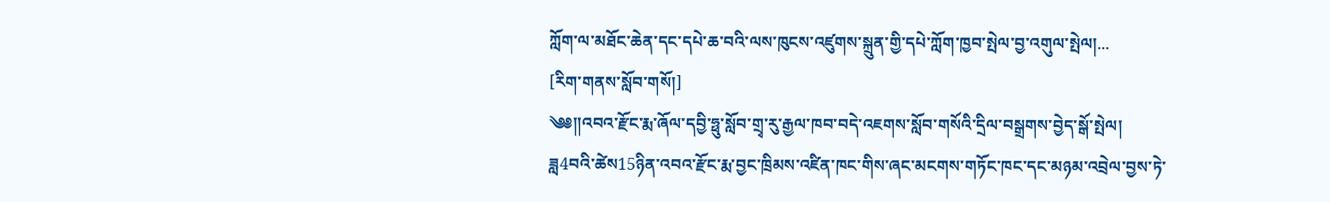ཀློག་ལ་མཐོང་ཆེན་དང་དཔེ་ཆ་བའི་ལས་ཁུངས་འཛུགས་སྐྲུན་གྱི་དཔེ་ཀློག་ཁྱབ་སྤེལ་བྱ་འགུལ་སྤེལ།...
[རིག་གནས་སློབ་གསོ།]
༄༅།།འབའ་རྫོང་རྨ་ཞོལ་དབྱི་ཧྥུ་སློབ་གྲྭ་རུ་རྒྱལ་ཁབ་བདེ་འཇགས་སློབ་གསོའི་དྲིལ་བསྒྲགས་བྱེད་སྒོ་སྤེལ།
ཟླ4བའི་ཚེས15ཉིན་འབའ་རྫོང་རྨ་བྱང་ཁྲིམས་འཛིན་ཁང་གིས་ཞང་མངགས་གཏོང་ཁང་དང་མཉམ་འབྲེལ་བྱས་ཏེ་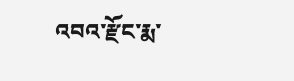འབའ་རྫོང་རྨ་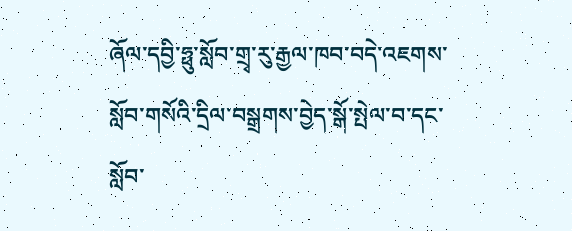ཞོལ་དབྱི་ཧྥུ་སློབ་གྲྭ་རུ་རྒྱལ་ཁབ་བདེ་འཇགས་སློབ་གསོའི་དྲིལ་བསྒྲགས་བྱེད་སྒོ་སྤེལ་བ་དང་སློབ་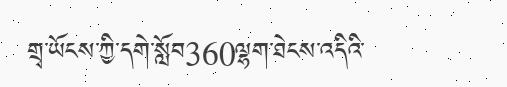གྲྭ་ཡོངས་ཀྱི་དགེ་སློབ360ལྷག་ཐེངས་འདིའི་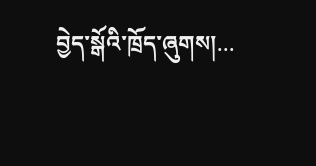བྱེད་སྒོའི་ཁྲོད་ཞུགས།...